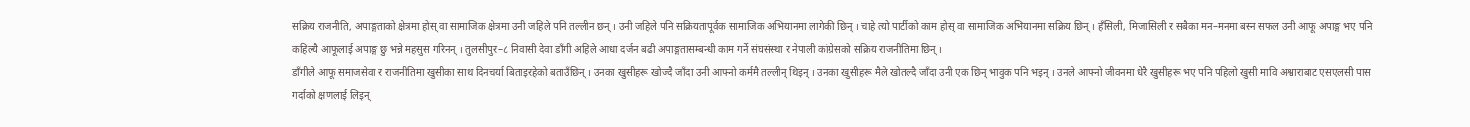सक्रिय राजनीति, अपाङ्गताको क्षेत्रमा होस् वा सामाजिक क्षेत्रमा उनी जहिले पनि तल्लीन छन् । उनी जहिले पनि सक्रियतापूर्वक सामाजिक अभियानमा लागेकी छिन् । चाहे त्यो पार्टीको काम होस् वा सामाजिक अभियानमा सक्रिय छिन् । हँसिली, मिजासिली र सबैका मन–मनमा बस्न सफल उनी आफू अपाङ्ग भए पनि कहिल्यै आफूलाई अपाङ्ग छु भन्ने महसुस गरिनन् । तुलसीपुर–८ निवासी देवा डाँगी अहिले आधा दर्जन बढी अपाङ्गतासम्बन्धी काम गर्ने संघसंस्था र नेपाली कांग्रेसको सक्रिय राजनीतिमा छिन् ।
डाँगीले आफू समाजसेवा र राजनीतिमा खुसीका साथ दिनचर्या बिताइरहेको बताउँछिन् । उनका खुसीहरू खोज्दै जाँदा उनी आफ्नो कर्ममै तल्लीन् थिइन् । उनका खुसीहरू मैले खोतल्दै जाँदा उनी एक छिन् भावुक पनि भइन् । उनले आफ्नो जीवनमा धेरै खुसीहरू भए पनि पहिलो खुसी मावि अश्वाराबाट एसएलसी पास गर्दाको क्षणलाई लिइन्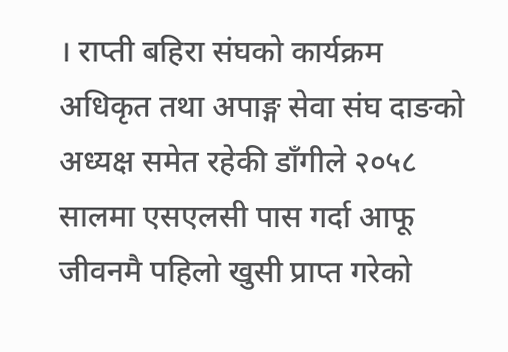। राप्ती बहिरा संघको कार्यक्रम अधिकृत तथा अपाङ्ग सेवा संघ दाङको अध्यक्ष समेत रहेकी डाँगीले २०५८ सालमा एसएलसी पास गर्दा आफू जीवनमै पहिलो खुसी प्राप्त गरेको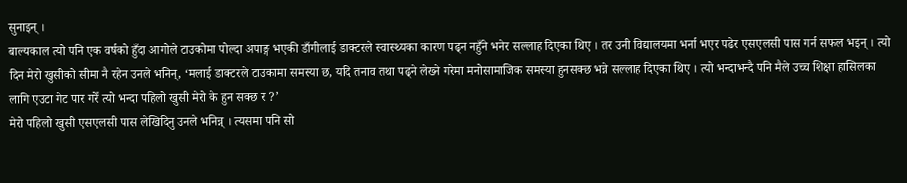सुनाइन् ।
बाल्यकाल त्यो पनि एक वर्षको हुँदा आगोले टाउकोमा पोल्दा अपाङ्ग भएकी डाँगीलाई डाक्टरले स्वास्थ्यका कारण पढ्न नहुँने भनेर सल्लाह दिएका थिए । तर उनी विद्यालयमा भर्ना भएर पढेर एसएलसी पास गर्न सफल भइन् । त्यो दिन मेरो खुसीको सीमा नै रहेन उनले भनिन्, ‘मलाई डाक्टरले टाउकामा समस्या छ, यदि तनाव तथा पढ्ने लेख्ने गरेमा मनोसामाजिक समस्या हुनसक्छ भन्ने सल्लाह दिएका थिए । त्यो भन्दाभन्दै पनि मैले उच्च शिक्षा हासिलका लागि एउटा गेट पार गरेँ त्यो भन्दा पहिलो खुसी मेरो के हुन सक्छ र ?’
मेरो पहिलो खुसी एसएलसी पास लेखिदिनु उनले भनिन्न् । त्यसमा पनि सो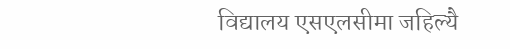विद्यालय एसएलसीमा जहिल्यै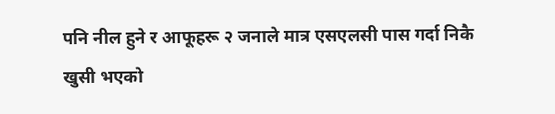पनि नील हुने र आफूहरू २ जनाले मात्र एसएलसी पास गर्दा निकै खुसी भएको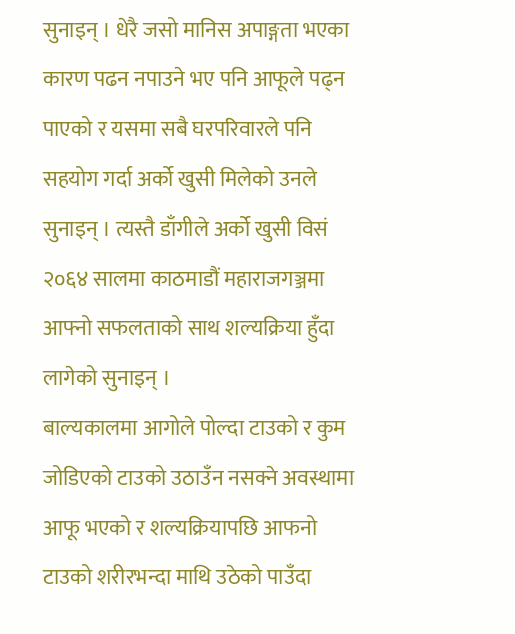सुनाइन् । धेरै जसो मानिस अपाङ्गता भएका कारण पढन नपाउने भए पनि आफूले पढ्न पाएको र यसमा सबै घरपरिवारले पनि सहयोग गर्दा अर्को खुसी मिलेको उनले सुनाइन् । त्यस्तै डाँगीले अर्को खुसी विसं २०६४ सालमा काठमाडौं महाराजगञ्जमा आफ्नो सफलताको साथ शल्यक्रिया हुँदा लागेको सुनाइन् ।
बाल्यकालमा आगोले पोल्दा टाउको र कुम जोडिएको टाउको उठाउँन नसक्ने अवस्थामा आफू भएको र शल्यक्रियापछि आफनो टाउको शरीरभन्दा माथि उठेको पाउँदा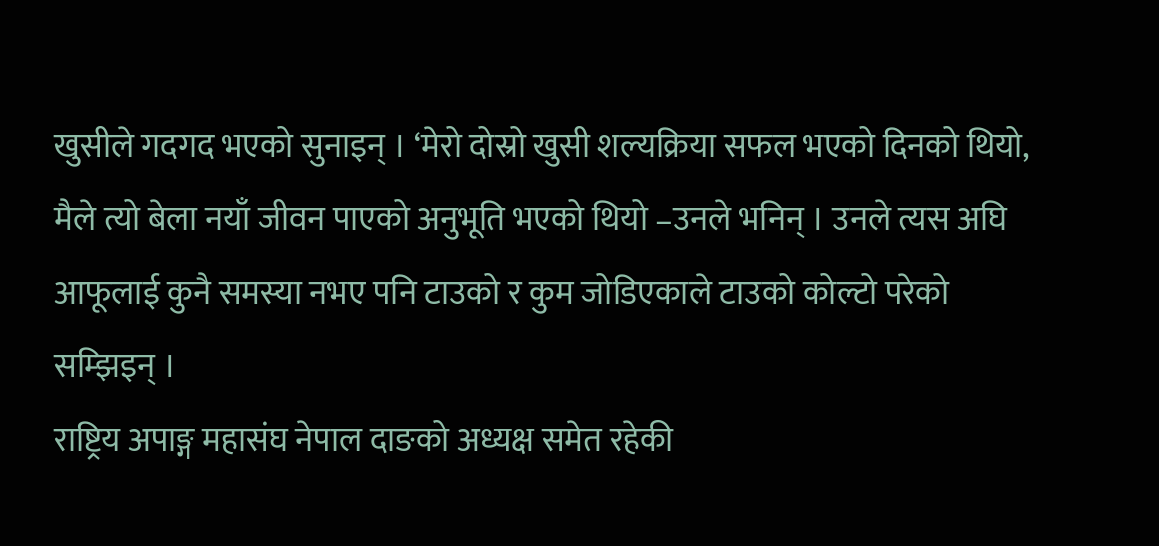खुसीले गदगद भएको सुनाइन् । ‘मेरो दोस्रो खुसी शल्यक्रिया सफल भएको दिनको थियो, मैले त्यो बेला नयाँ जीवन पाएको अनुभूति भएको थियो –उनले भनिन् । उनले त्यस अघि आफूलाई कुनै समस्या नभए पनि टाउको र कुम जोडिएकाले टाउको कोल्टो परेको सम्झिइन् ।
राष्ट्रिय अपाङ्ग महासंघ नेपाल दाङको अध्यक्ष समेत रहेकी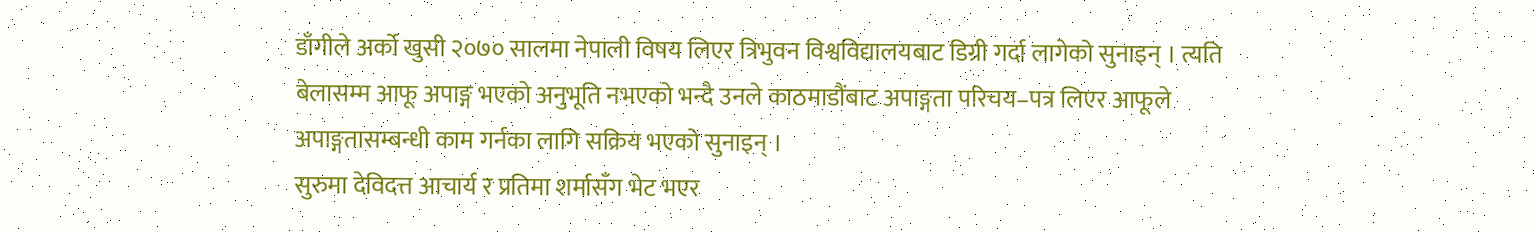डाँगीले अर्को खुसी २०७० सालमा नेपाली विषय लिएर त्रिभुवन विश्वविद्यालयबाट डिग्री गर्दा लागेको सुनाइन् । त्यति बेलासम्म आफू अपाङ्ग भएको अनुभूति नभएको भन्दै उनले काठमाडौंबाट अपाङ्गता परिचय–पत्र लिएर आफूले अपाङ्गतासम्बन्धी काम गर्नका लागि सक्रिय भएको सुनाइन् ।
सुरुमा देविदत्त आचार्य र प्रतिमा शर्मासँग भेट भएर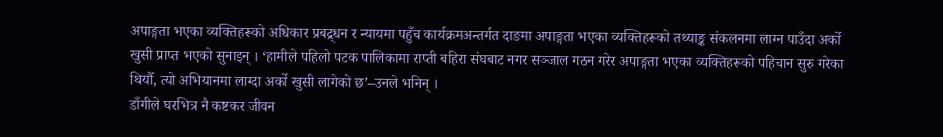अपाङ्गता भएका व्यक्तिहरूको अधिकार प्रबद्र्धन र न्यायमा पहुँच कार्यक्रमअन्तर्गत दाङमा अपाङ्गता भएका व्यक्तिहरूको तथ्याङ्क संकलनमा लाग्न पाउँदा अर्को खुसी प्राप्त भएको सुनाइन् । ‘हामीले पहिलो पटक पालिकामा राप्ती बहिरा संघबाट नगर सञ्जाल गठन गरेर अपाङ्गता भएका व्यक्तिहरूको पहिचान सुरु गरेका थियौँ, त्यो अभियानमा लाग्दा अर्को खुसी लागेको छ’–उनले भनिन् ।
डाँगीले घरभित्र नै कष्टकर जीवन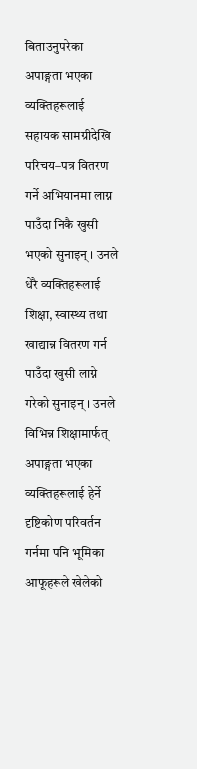बिताउनुपरेका अपाङ्गता भएका व्यक्तिहरूलाई सहायक सामग्रीदेखि परिचय–पत्र वितरण गर्ने अभियानमा लाग्न पाउँदा निकै खुसी भएको सुनाइन् । उनले धेरै व्यक्तिहरूलाई शिक्षा, स्वास्थ्य तथा खाद्यान्न वितरण गर्न पाउँदा खुसी लाग्ने गरेको सुनाइन् । उनले विभिन्न शिक्षामार्फत् अपाङ्गता भएका व्यक्तिहरूलाई हेर्ने दृष्टिकोण परिवर्तन गर्नमा पनि भूमिका आफूहरूले खेलेको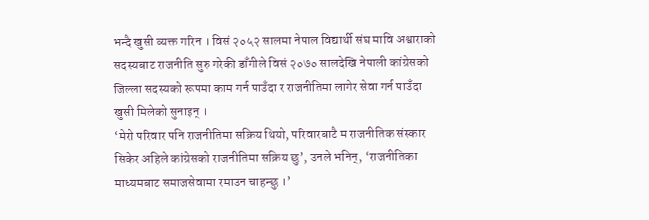भन्दै खुसी व्यक्त गरिन । विसं २०५२ सालमा नेपाल विद्यार्थी संघ मावि अश्वाराको सदस्यबाट राजनीति सुरु गरेकी डाँगीले विसं २०७० सालदेखि नेपाली कांग्रेसको जिल्ला सदस्यको रूपमा काम गर्न पाउँदा र राजनीतिमा लागेर सेवा गर्न पाउँदा खुसी मिलेको सुनाइन् ।
‘मेरो परिवार पनि राजनीतिमा सक्रिय थियो, परिवारबाटै म राजनीतिक संस्कार सिकेर अहिले कांग्रेसको राजनीतिमा सक्रिय छु’, उनले भनिन्, ‘राजनीतिका माध्यमबाट समाजसेवामा रमाउन चाहन्छु ।’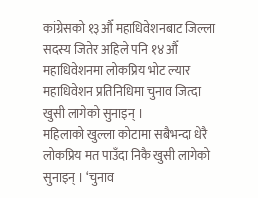कांग्रेसको १३औँ महाधिवेशनबाट जिल्ला सदस्य जितेर अहिले पनि १४औँ महाधिवेशनमा लोकप्रिय भोट ल्यार महाधिवेशन प्रतिनिधिमा चुनाव जित्दा खुसी लागेको सुनाइन् ।
महिलाको खुल्ला कोटामा सबैभन्दा धेरै लोकप्रिय मत पाउँदा निकै खुसी लागेको सुनाइन् । ‘चुनाव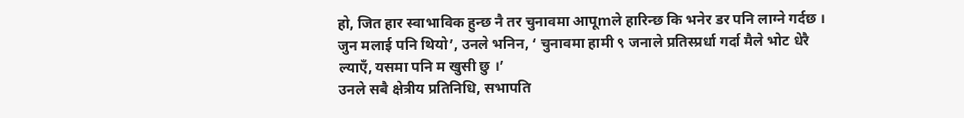हो, जित हार स्वाभाविक हुन्छ नै तर चुनावमा आपूmले हारिन्छ कि भनेर डर पनि लाग्ने गर्दछ । जुन मलाई पनि थियो’, उनले भनिन, ‘ चुनावमा हामी ९ जनाले प्रतिस्प्रर्धा गर्दा मैले भोट धेरै ल्याएँ, यसमा पनि म खुसी छु ।’
उनले सबै क्षेत्रीय प्रतिनिधि, सभापति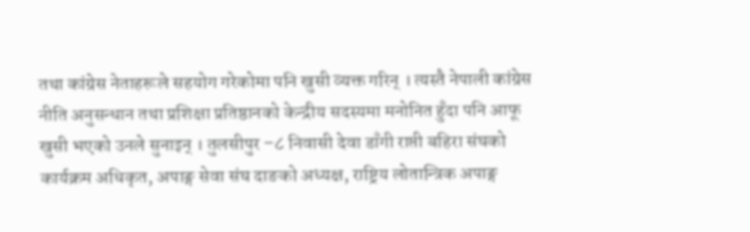तथा कांग्रेस नेताहरूले सहयोग गरेकोमा पनि खुसी व्यक्त गरिन् । त्यस्तै नेपाली कांग्रेस नीति अनुसन्धान तथा प्रशिक्षा प्रतिष्ठानको केन्द्रीय सदस्यमा मनोनित हुँदा पनि आफू खुसी भएको उनले सुनाइन् । तुलसीपुर –८ निवासी देवा डाँगी राप्ती बहिरा संघको कार्यक्रम अधिकृत, अपाङ्ग सेवा संघ दाङको अध्यक्ष, राष्ट्रिय लोतान्त्रिक अपाङ्ग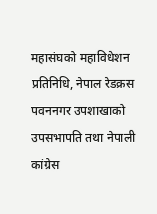महासंघको महाविधेशन प्रतिनिधि, नेपाल रेडक्रस पवननगर उपशाखाको उपसभापति तथा नेपाली कांग्रेस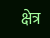क्षेत्र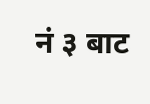नं ३ बाट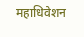महाधिवेशन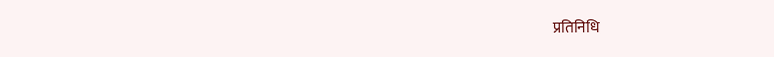प्रतिनिधि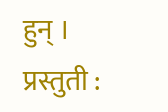हुन् ।
प्रस्तुती :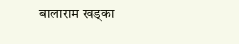बालाराम खड्का